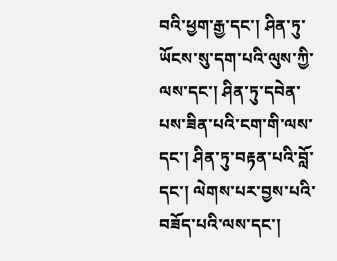བའི་ཕྱག་རྒྱ་དང་། ཤིན་ཏུ་ཡོངས་སུ་དག་པའི་ལུས་ཀྱི་ལས་དང་། ཤིན་ཏུ་དབེན་པས་ཟིན་པའི་ངག་གི་ལས་དང་། ཤིན་ཏུ་བརྟན་པའི་བློ་དང་། ལེགས་པར་བྱས་པའི་བཟོད་པའི་ལས་དང་།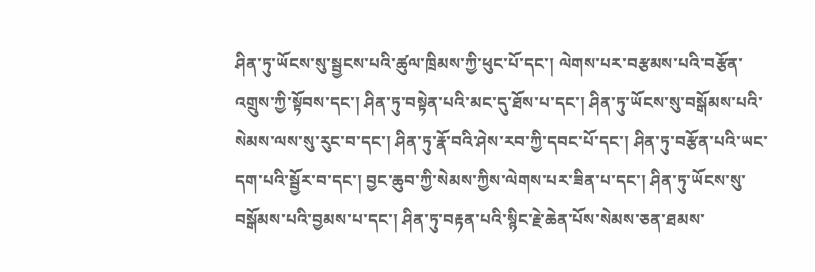ཤིན་ཏུ་ཡོངས་སུ་སྦྱངས་པའི་ཚུལ་ཁྲིམས་ཀྱི་ཕུང་པོ་དང་། ལེགས་པར་བརྩམས་པའི་བརྩོན་འགྲུས་ཀྱི་སྟོབས་དང་། ཤིན་ཏུ་བསྟེན་པའི་མང་དུ་ཐོས་པ་དང་། ཤིན་ཏུ་ཡོངས་སུ་བསྒོམས་པའི་སེམས་ལས་སུ་རུང་བ་དང་། ཤིན་ཏུ་རྣོ་བའི་ཤེས་རབ་ཀྱི་དབང་པོ་དང་། ཤིན་ཏུ་བརྩོན་པའི་ཡང་དག་པའི་སྦྱོར་བ་དང་། བྱང་ཆུབ་ཀྱི་སེམས་ཀྱིས་ལེགས་པར་ཟིན་པ་དང་། ཤིན་ཏུ་ཡོངས་སུ་བསྒོམས་པའི་བྱམས་པ་དང་། ཤིན་ཏུ་བརྟན་པའི་སྙིང་རྗེ་ཆེན་པོས་སེམས་ཅན་ཐམས་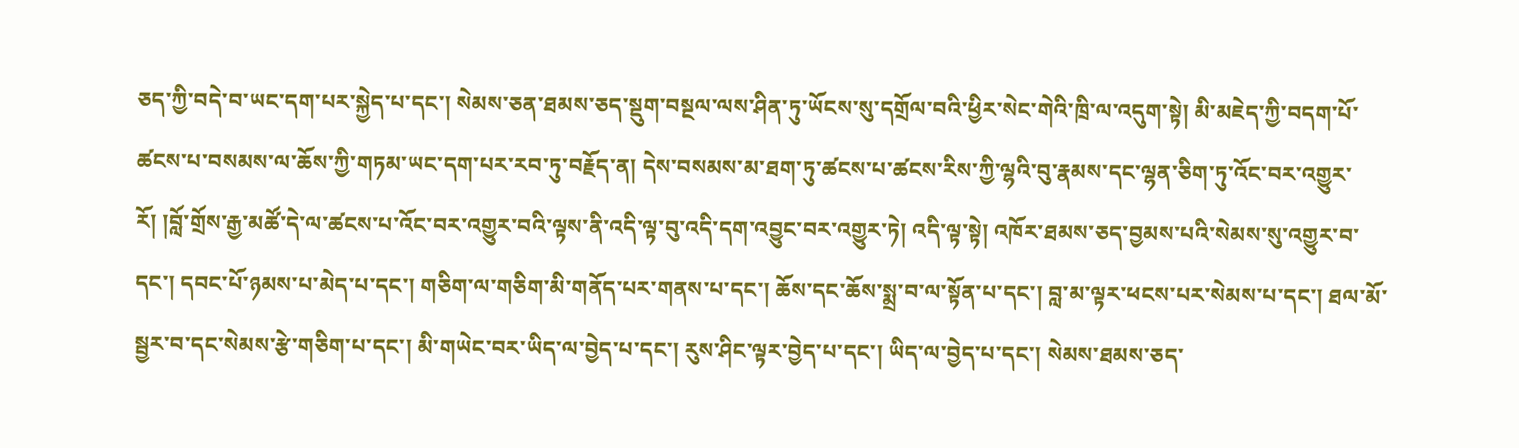ཅད་ཀྱི་བདེ་བ་ཡང་དག་པར་སྐྱེད་པ་དང་། སེམས་ཅན་ཐམས་ཅད་སྡུག་བསྔལ་ལས་ཤིན་ཏུ་ཡོངས་སུ་དགྲོལ་བའི་ཕྱིར་སེང་གེའི་ཁྲི་ལ་འདུག་སྟེ། མི་མཇེད་ཀྱི་བདག་པོ་ཚངས་པ་བསམས་ལ་ཆོས་ཀྱི་གཏམ་ཡང་དག་པར་རབ་ཏུ་བརྗོད་ན། དེས་བསམས་མ་ཐག་ཏུ་ཚངས་པ་ཚངས་རིས་ཀྱི་ལྷའི་བུ་རྣམས་དང་ལྷན་ཅིག་ཏུ་འོང་བར་འགྱུར་རོ། །བློ་གྲོས་རྒྱ་མཚོ་དེ་ལ་ཚངས་པ་འོང་བར་འགྱུར་བའི་ལྟས་ནི་འདི་ལྟ་བུ་འདི་དག་འབྱུང་བར་འགྱུར་ཏེ། འདི་ལྟ་སྟེ། འཁོར་ཐམས་ཅད་བྱམས་པའི་སེམས་སུ་འགྱུར་བ་དང་། དབང་པོ་ཉམས་པ་མེད་པ་དང་། གཅིག་ལ་གཅིག་མི་གནོད་པར་གནས་པ་དང་། ཆོས་དང་ཆོས་སྨྲ་བ་ལ་སྟོན་པ་དང་། བླ་མ་ལྟར་ཕངས་པར་སེམས་པ་དང་། ཐལ་མོ་སྦྱར་བ་དང་སེམས་རྩེ་གཅིག་པ་དང་། མི་གཡེང་བར་ཡིད་ལ་བྱེད་པ་དང་། རུས་ཤིང་ལྟར་བྱེད་པ་དང་། ཡིད་ལ་བྱེད་པ་དང་། སེམས་ཐམས་ཅད་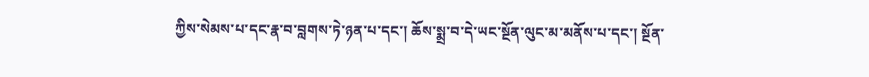ཀྱིས་སེམས་པ་དང་རྣ་བ་བླགས་ཏེ་ཉན་པ་དང་། ཆོས་སྨྲ་བ་དེ་ཡང་སྔོན་ལུང་མ་མནོས་པ་དང་། སྔོན་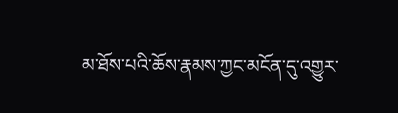མ་ཐོས་པའི་ཆོས་རྣམས་ཀྱང་མངོན་དུ་འགྱུར་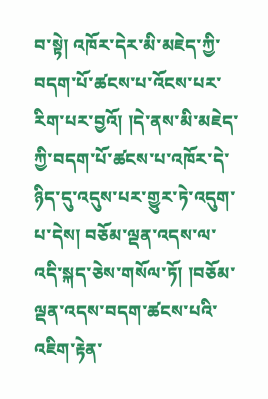བ་སྟེ། འཁོར་དེར་མི་མཇེད་ཀྱི་བདག་པོ་ཚངས་པ་འོངས་པར་རིག་པར་བྱའོ། །དེ་ནས་མི་མཇེད་ཀྱི་བདག་པོ་ཚངས་པ་འཁོར་དེ་ཉིད་དུ་འདུས་པར་གྱུར་ཏེ་འདུག་པ་དེས། བཅོམ་ལྡན་འདས་ལ་འདི་སྐད་ཅེས་གསོལ་ཏོ། །བཅོམ་ལྡན་འདས་བདག་ཚངས་པའི་འཇིག་རྟེན་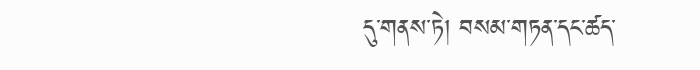དུ་གནས་ཏེ། བསམ་གཏན་དང་ཚད་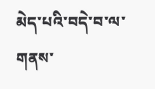མེད་པའི་བདེ་བ་ལ་གནས་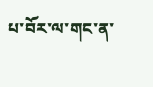པ་བོར་ལ་གང་ན་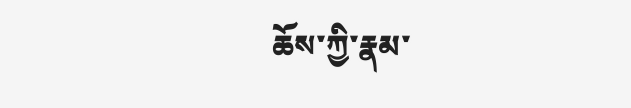ཆོས་ཀྱི་རྣམ་